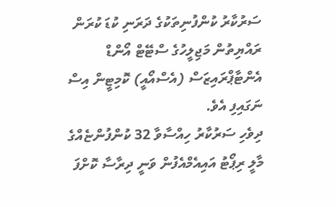ސަރުކާރު ކުންފުނިތަކުގެ ދަރަނި ކުޑަ ކުރަން ރައްޔިތުން މަޖިލީހުގެ ސްޓޭޓް އޯންޑް އެންޓާޕްރައިޒަސް (އެސްއޯއީ) ކޮމިޓީން އިސް ނަގައިފި އެވެ.
ދިވެހި ސަރުކާރު ހިއްސާވާ 32 ކުންފުންޏެއްގެ މާލީ ރިޕޯޓު އައިއެމްއެފުން ވަނީ ދިރާސާ ކޮށްފަ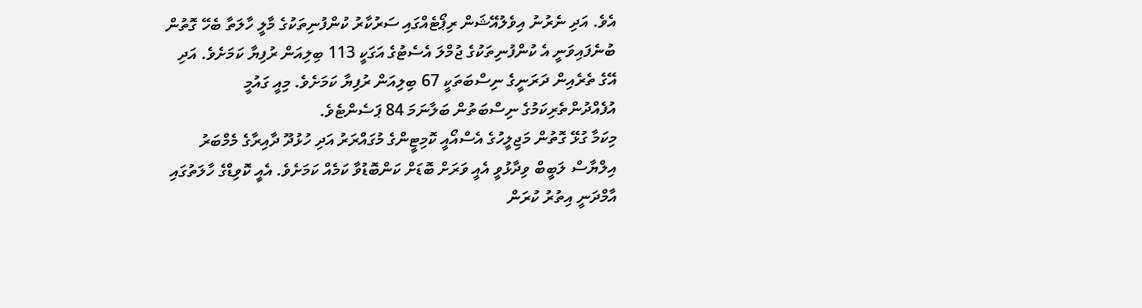އެވެ. އަދި ނެރުނު އިވެލުއޭޝަން ރިޕޯޓެއްގައި ސަރުކާރު ކުންފުނިތަކުގެ މާލީ ހާލަތާ ބެހޭ ގޮތުން ބުނެފައިވަނީ އެ ކުންފުނިތަކުގެ ޖުމްލަ އެސެޓުގެ އަގަކީ 113 ބިލިއަން ރުފިޔާ ކަމަށެވެ. އަދި އޭގެ ތެރެއިން ދަރަނީގެ ނިސްބަތަކީ 67 ބިލިއަން ރުފިޔާ ކަމަށެވެ. މިއީ ގައުމީ އުފެއްދުންތެރިކަމުގެ ނިސްބަތުން ބަލާނަމަ 84 ޕަސެންޓެވެ.
މިކަމާ ގުޅޭ ގޮތުން މަޖިލީހުގެ އެސްއޯއީ ކޮމިޓީންގެ މުގައްރަރު އަދި ހުޅުދޫ ދާއިރާގެ މެމްބަރު އިލްޔާސް ލަބީބް ވިދާޅުވީ އެއީ ވަރަށް ބޮޑަށް ކަންބޮޑުވާ ކަމެއް ކަމަށެވެ. އެއީ ކޮވިޑްގެ ހާލަތުގައި އާމްދަނީ އިތުރު ކުރަން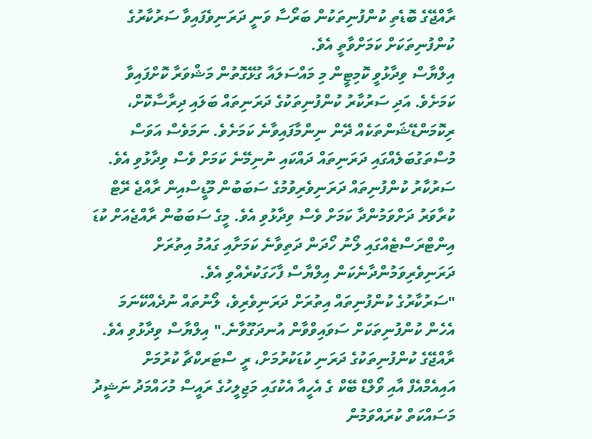ރާއްޖޭގެ ބޮޑެތި ކުންފުނިތަކުން ބަރޯސާ ވަނީ ދަރަނިވެފައިވާ ސަރުކާރުގެ ކުންފުނިތަކަށް ކަމަށްވާތީ އެވެ.
އިލްޔާސް ވިދާޅުވީ ކޮމިޓީން މި މައްސަލައާ ގުޅޭގޮތުން މަޝްވަރާ ކޮށްފައިވާ ކަމަށެވެ. އަދި ސަރުކާރު ކުންފުނިތަކުގެ ދަރަނިތައް ބަލައި ދިރާސާކޮށް، ރިކޮމަންޑޭޝަންތަކެއް ދޭން ނިންމާފައިވާނެ ކަމަށެވެ. ނަމަވެސް އަވަސް މުސްތަގުބަލެއްގައި ދަރަނިތައް ދައްކައި ނުނިމޭނެ ކަމަށް ވެސް ވިދާޅުވި އެވެ.
ސަރުކާރު ކުންފުނިތައް ދަރަނިވެރިވުމުގެ ސަބަބުން މޫޑީސްއިން ރާއްޖެ ރޭޓް ކުރާވަރު ދަށްވަމުންދާ ކަމަށް ވެސް ވިދާޅުވި އެވެ. މީގެ ސަބަބުން ރާއްޖެއަށް ކުޑަ އިންޓްރަސްޓެއްގައި ލޯނު ހޯދަން ދަތިވާނެ ކަމަށާއި ގައުމު އިތުރަށް ދަރަނިވެރިވަމުންދާނެކަން އިލްޔާސް ފާހަގަކުރެއްވި އެވެ.
"ސަރުކާރުގެ ކުންފުނިތައް އިތުރަށް ދަރަނިވެރިވެ، ލޯނުތައް ނުދެއްކޭނަމަ އެހެން ކުންފުނިތަކަށް ސަވައިވްވާން އުނދަގޫވާނެ." އިލްޔާސް ވިދާޅުވި އެވެ.
ރާއްޖޭގެ ކުންފުނިތަކުގެ ދަރަނި ކުޑަކުރުމަށް، ރީ ސްޓަރކްޗާ ކުރުމަށް އައިއެމްއެފް އާއި ވޯލްޑް ބޭކް ގެ އެހީއާ އެކުގައި މަޖިލީހުގެ ރައީސް މުހައްމަދު ނަޝީދު މަސައްކަތް ކުރައްވަމުން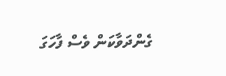ގެންދަވާކަން ވެސް ފާހަގަ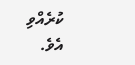ކުރެއްވި އެވެ.